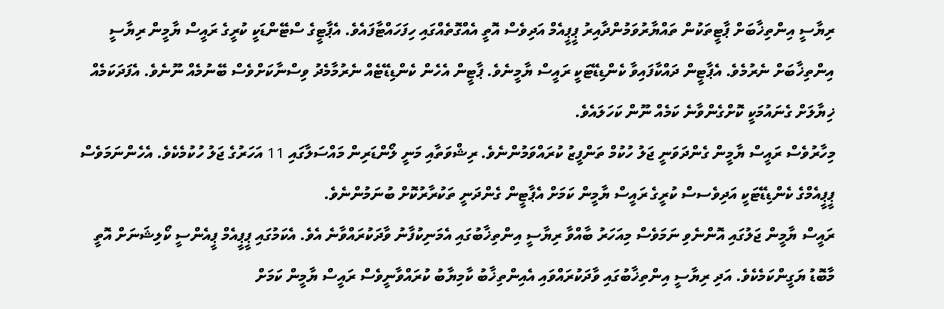ރިޔާސީ އިންތިޚާބަށް ޕާޓީތަކުން ތައްޔާރުވަމުންދާއިރު ޕީޕީއެމް އަދިވެސް އޮތީ އެއްގޮތެއްގައި ހިފަހައްޓާފައެވެ. އެޕާޓީގެ ސްޓޭންޑަކީ ކުރީގެ ރައީސް ޔާމީން ރިޔާސީ އިންތިޚާބަށް ނެރުމެވެ. އެޕާޓީން ދައްކާފައިވާ ކެންޑިޑޭޓަކީ ރައީސް ޔާމީނެވެ. ޕާޓީން އެހެން ކެންޑިޑޭޓެއް ނެރުމާމެދު ވިސްނާކަށްވެސް ބޭނުމެއް ނޫނެވެ. އެފަދަކަމެއް ޚިޔާލަށް ގެނައުމަކީ ކޮށްގެންވާނެ ކަމެއް ނޫން ކަހަލައެވެ.
މިހާރުވެސް ރައީސް ޔާމީން ގެންދަވަނީ ޖަލު ހުކުމް ތަންފީޒު ކުރައްވަމުންނެވެ. ރިޝްވަތާއި މަނީ ލޯންޑަރިން މައްސަލާގައި 11 އަހަރުގެ ޖަލު ހުކުމެކެވެ. އެހެންނަމަވެސް ޕީޕީއެމްގެ ކެންޑިޑޭޓަކީ އަދިވެސސް ކުރީގެ ރައީސް ޔާމީން ކަމަށް އެޕާޓީން ގެންދަނީ ތަކުރާރުކޮށް ބުނަމުންނެވެ.
ރައީސް ޔާމީން ޖަލުގައި އޮންނެވި ނަމަވެސް މިއަހަރު ބާއްވާ ރިޔާސީ އިންތިޚާބުގައި އެމަނިކުފާނު ވާދަކުރައްވާނެ އެވެ. އެކަމުގައި ޕީޕީއެމް ޕީއެންސީ ކޯލިޝަނަށް އޮތީ މާބޮޑު ޔަގީންކަމެކެވެ. އަދި ރިޔާސީ އިންތިޚާބުގައި ވާދަކުރައްވައި އެއިންތިޚާބު ކާމިޔާބު ކުރައްވާނީވެސް ރައީސް ޔާމީން ކަމަށް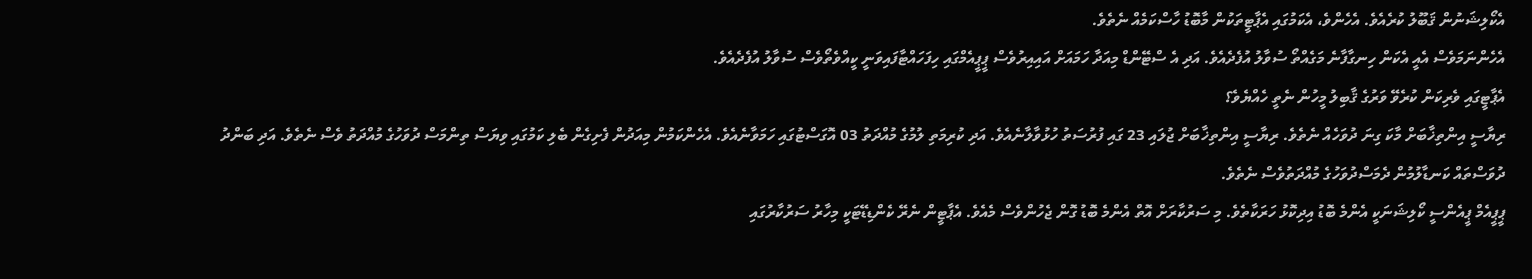އެކޯލިޝަނުން ޤަބޫލު ކުރެއެވެ. އެހެންވެ، އެކަމުގައި އެޕާޓީތަކުން މާބޮޑު ހާސްކަމެއް ނެތެވެ.
އެހެންނަމަވެސް އެއީ އެކަން ހިނގާފާނެ މަގެއްތޯ ސުވާލު އުފެދެއެވެ. އަދި އެ ސްޓޭންޑް މިއަދާ ހަމައަށް އައިއިރުވެސް ޕީޕީއެމްގައި ހިފަހައްޓާފައިވަނީ ކީއްވެތޯވެސް ސުވާލު އުފެދެއެވެ.
އެޕާޓީގައި ވެރިކަން ކުރެވޭ ވަރުގެ ޤާބިލު މީހުން ނެތީ ހެއްޔެވެ؟
ރިޔާސީ އިންތިޚާބަށް މާކަ ގިނަ ދުވަހެއް ނެތެވެ. ރިޔާސީ އިންތިޚާބަށް ޖުލައި 23 ގައި ފުރުސަތު ހުޅުވާލާނެއެވެ. އަދި ކުރިމަތި ލުމުގެ މުއްދަތު 03 އޮގަސްޓުގައި ހަމަވާނެއެވެ. އެހެންކަމުން މިއަދުން ފެށިގެން ބެލި ކަމުގައި ވިޔަސް ތިންމަސް ދުވަހުގެ މުއްދަތު ވެސް ނެތެވެ. އަދި ބަންދު ދުވަސްތައް ކަނޑާލުމުން ދެމަސްދުވަހުގެ މުއްދަތުވެސް ނެތެވެ.
ޕީޕީއެމް ޕީއެންސީ ކޯލިޝަނަކީ އެންމެ ބޮޑު އިދިކޮޅު ހަރަކާތެވެ. މި ސަރުކާރަށް އޮތް އެންމެ ބޮޑު ގޮން ޖެހުންވެސް މެއެވެ. އެޕާޓީން ނެރޭ ކެންޑިޑޭޓަކީ މިހާރު ސަރުކާރުގައި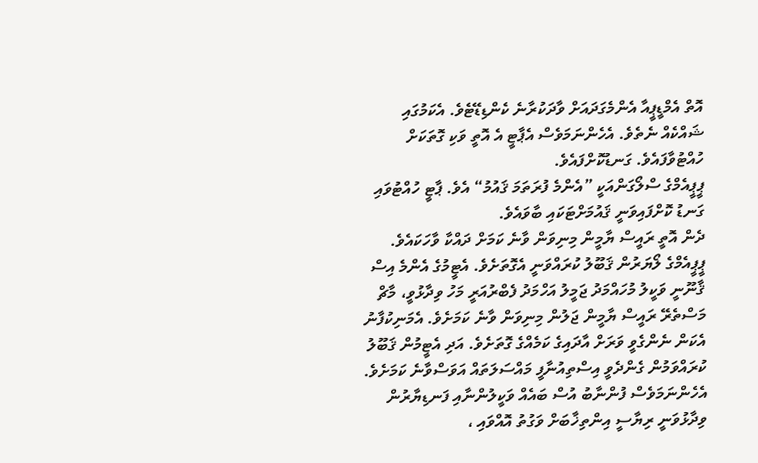އޮތް އެމްޑީޕީއާ އެންމެގަދައަށް ވާދަކުރާނެ ކެންޑިޑޭޓެވެ. އެކަމުގައި ޝައްކެއް ނެތެވެ. އެހެންނަމަވެސް އެޕާޓީ އެ އޮތީ ވަކި ގޮތަކަށް ހުއްޓުވާފައެވެ. ގަނޑުކޮށްފައެވެ.
ޕީޕީއެމްގެ ސްލޯގަންއަކީ ”އެންމެ ފުރަތަމަ ޤައުމު“ އެވެ. ޕާޓީ ހުއްޓުވައި ގަނޑު ކޮށްފައިވަނީ ޤައުމަށްޓަކައި ބާވައެވެ.
ދެން އޮތީ ރައީސް ޔާމީން މިނިވަން ވާނެ ކަމަށް ދައްކާ ވާހަކައެވެ. ޕީޕީއެމްގެ ލޯޔަރުން ޤަބޫލު ކުރައްވަނީ އެގޮތަށެވެ. އެޓީމުގެ އެންމެ އިސް ޤާނޫނީ ވަކީލު މުހައްމަދު ޖަމީލު އަހްމަދު ފެބްރުއަރީ މަހު ވިދާޅުވީ، މާޗް މަސްތެރޭ ރައީސް ޔާމީން ޖަލުން މިނިވަން ވާނެ ކަމަށެވެ. އެމަނިކުފާނު އެކަން ނެންގެވީ ވަރަށް އާދައިގެ ކަމެއްގެ ގޮތަށެވެ. އަދި އެޓީމުން ޤަބޫލު ކުރައްވަމުން ގެންދެވީ އިސްތިއުނާފީ މައްސަލަތައް އަވަސްވާނެ ކަމަށެވެ.
އެހެންނަމަވެސް ފުންނާބު އުސް ބައެއް ވަކީލުންނާއި ފަނޑިޔާރުން ވިދާޅުވަނީ ރިޔާސީ އިންތިޚާބަށް ވަގުތު އޮއްވައި ،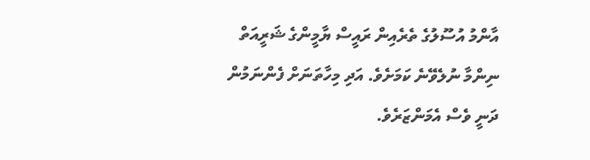އާންމު އުސޫލުގެ ތެރެއިން ރައީސް ޔާމީންގެ ޝަރީއަތް ނިންމާ ނުލެވޭނެ ކަމަށެވެ. އަދި މިހާތަނަށް ފެންނަމުން ދަނީ ވެސް އެމަންޒަރެވެ.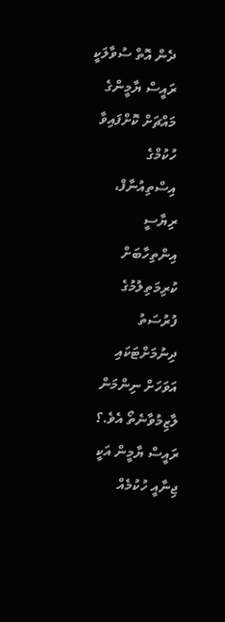ދެން އޮތް ސުވާލަކީ ރައީސް ޔާމީންގެ މައްޗަށް ކޮށްފައިވާ ހުކުމްގެ އިސްތިއުނާފް، ރިޔާސީ އިންތިހާބަށް ކުރިމަތިލުމުގެ ފުރުސަތު ދިނުމަށްޓަކައި އަވަހަށް ނިންމަން ލާޒިމުވާނެތޯ އެވެ.؟
ރައީސް ޔާމީން އަކީ ޖިނާއީ ހުކުމެއް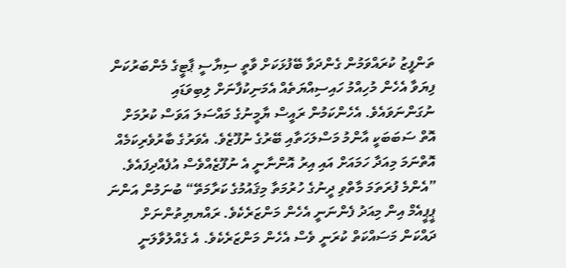ތަންފީޒު ކުރައްވަމުން ގެންދަވާ ބޭފުޅަކަށް ވާތީ ސިޔާސީ ޕާޓީގެ މެންބަރުކަން ފިޔަވާ އެހެން މުހިއްމު ހައިސިއްޔަތެއް އެމަނިކުފާނަށް ލިބިވަޑައި ނުގަންނަވައެވެ. އެހެންކަމުން ރައީސް ޔާމީނުގެ މައްސަލަ އަވަސް ކުރުމަށް އޮތް ސަބަބަކީ އާންމު މަސްލަހަތާއި ބޭރުގެ ނުފޫޒެވެ. އެވަރުގެ ބާރުވެރިކަމެއް އޮތްނަމަ މިއަދާ ހަމައަށް އައި އިރު އޮންނާނީ އެ ނުފޫޒެއްވެސް އުފެއްދިފައެވެ.
”އެންމެ ފުރަތަމަ މާތްވި ދީނުގެ ހުރުމަތާ މިޤައުމުގެ ކަރާމަތޭ“ ބުނަމުން އަންނަ ޕީޕީއެމް އިން މިއަދު ފެންނަނީ އެހެން މަންޒަރެކެވެ. ރައްޔޔިތުންނަށް ދައްކަން މަސައްކަތް ކުރަނީ ވެސް އެހެން މަންޒަރެކެވެ. އެ ގެއްލުވާލަނީ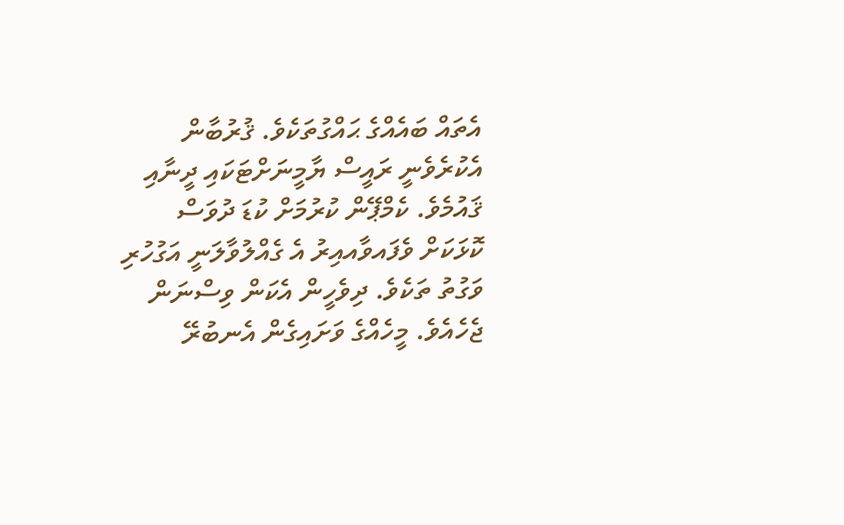އެތައް ބައެއްގެ ޙައްގުތަކެވެ. ޤުރުބާން އެކުރެވެނީ ރައީސް ޔާމީނަށްޓަކައި ދީނާއި ޤައުމެވެ. ކެމްޕޭން ކުރުމަށް ކުޑަ ދުވަސް ކޮޅަކަށް ވެފައވާއއިރު އެ ގެއްލުވާލަނީ އަގުހުރި ވަގުތު ތަކެވެ. ދިވެހީން އެކަން ވިސްނަން ޖެހެއެވެ. މީހެއްގެ ވަށައިގެން އެނބުރޭ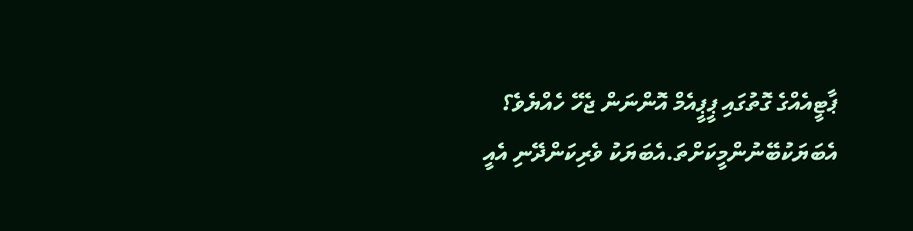ޕާޓީއެއްގެ ގޮތުގައި ޕީޕީއެމް އޮންނަން ޖެހޭ ހެއްޔެވެ؟
އެބަޔަކުބޭނުންމީކަށްތަ.އެބަޔަކު ވެރިކަންދޭނި އެއީ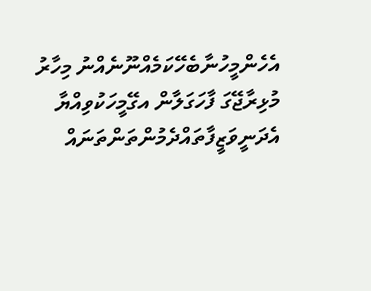އެހެންމީހުނާބެހޭކަމެއްނޫނެއްނު މިހާރު މުޅިރާޖޭގަ ފާހަގަލާން އގޭމީހަކުވިއްޔާ އެދަނީވަޒީފާތައްދެމުންތަންތަނައް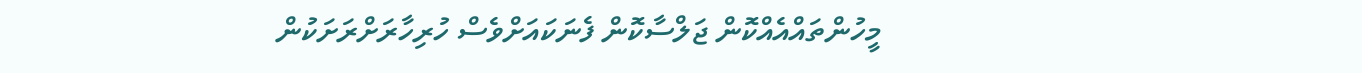މީހުންތައްއެއްކޮން ޖަލްސާކޮން ފެނަކައަށްވެސް ހުރިހާރަށްރަށަކުން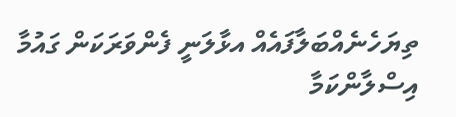ތިޔަހެނެއްބަލާފައެއް އޅާލަނީ ފެންވަރަކަން ގައުމާ އިސްލާންކަމާ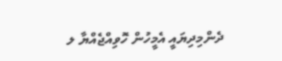ދެންމިދިޔައީ އެމީހުން ހޮވިއްޖެއްޔާ ލ